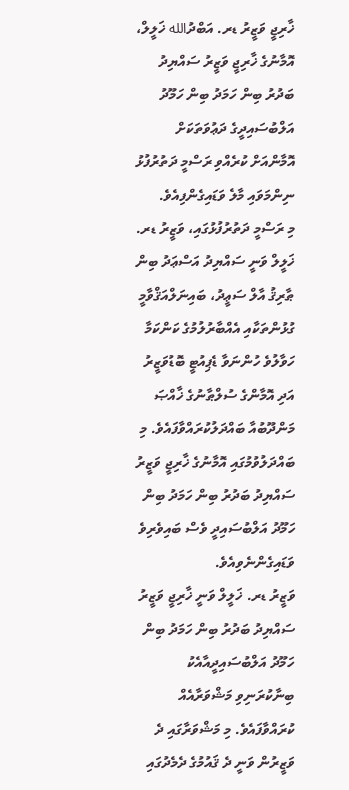ޚާރިޖީ ވަޒީރު ޑރ. އަބްދުالله ޚަލީލް، އޮމާނުގެ ޚާރިޖީ ވަޒީރު ސައްޔިދު ބަދުރު ބިން ހަމަދު ބިން ހަމޫދު އަލްބުސައިދީގެ ދަޢުވަތަކަށް އޮމާންއަށް ކުރެއްވި ރަސްމީ ދަތުރުފުޅު ނިންމަވައި މާލެ ވަޑައިގެންފިއެވެ.
މި ރަސްމީ ދަތުރުފުޅުގައި، ވަޒީރު ޑރ. ޚަލީލް ވަނީ ސައްޔިދު އަސްޢަދު ބިން ޠާރިޤު އާލް ސަޢީދު، ބައިނަލްއަޤްވާމީ ގުޅުންތަކާއި އެއްބާރުލުމުގެ ކަންކަމާ ހަވާލުވެ ހުންނަވާ ޑެޕިއުޓީ ބޮޑުވަޒީރު އަދި އޮމާންގެ ސުލްޠާނުގެ ޚާއްޞަ މަންދޫބުއާ ބައްދަލުކުރައްވާފައެވެ. މި ބައްދަލުވުމުގައި އޮމާނުގެ ޚާރިޖީ ވަޒީރު ސައްޔިދު ބަދުރު ބިން ހަމަދު ބިން ހަމޫދު އަލްބުސައިދީ ވެސް ބައިވެރިވެ ވަޑައިގެންނެވިއެވެ.
ވަޒީރު ޑރ. ޚަލީލް ވަނީ ޚާރިޖީ ވަޒީރު ސައްޔިދު ބަދުރު ބިން ހަމަދު ބިން ހަމޫދު އަލްބުސައިދީއާއެކު ބިނާކުރަނިވި މަޝްވަރާއެއް ކުރައްވާފައެވެ. މި މަޝްވަރާގައި ދެ ވަޒީރުން ވަނީ ދެ ޤައުމުގެ ދެމެދުގައި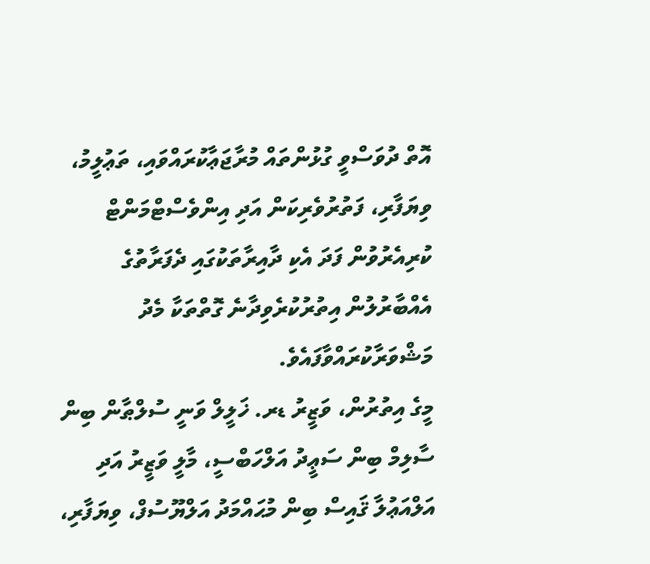އޮތް ދުވަސްވީ ގުޅުންތައް މުރާޖަޢާކުރައްވައި، ތަޢުލީމު، ވިޔަފާރި، ފަތުރުވެރިކަން އަދި އިންވެސްޓްމަންޓް ކުރިއެރުވުން ފަދަ އެކި ދާއިރާތަކުގައި ދެފަރާތުގެ އެއްބާރުލުން އިތުރުކުރެވިދާނެ ގޮތްތަކާ މެދު މަޝްވަރާކުރައްވާފައެވެ.
މީގެ އިތުރުން، ވަޒީރު ޑރ. ޚަލީލް ވަނީ ސުލްޠާން ބިން ސާލިމް ބިން ސަޢީދު އަލްހަބްސީ، މާލީ ވަޒީރު އަދި އަލްއަޢުލާ ޤައިސް ބިން މުޙައްމަދު އަލްޔޫސުފް، ވިޔަފާރި،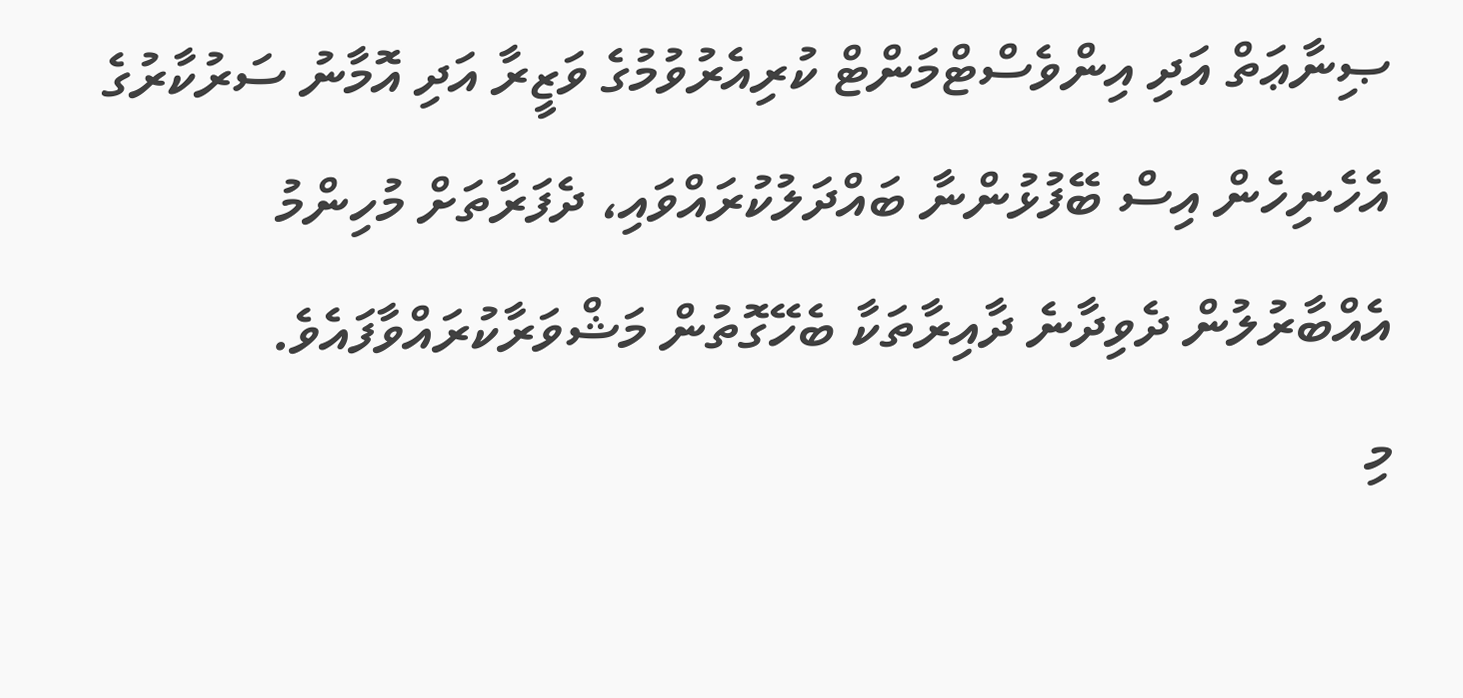ޞިނާޢަތް އަދި އިންވެސްޓްމަންޓް ކުރިއެރުވުމުގެ ވަޒީރާ އަދި އޮމާނު ސަރުކާރުގެ އެހެނިހެން އިސް ބޭފުޅުންނާ ބައްދަލުކުރައްވައި، ދެފަރާތަށް މުހިންމު އެއްބާރުލުން ދެވިދާނެ ދާއިރާތަކާ ބެހޭގޮތުން މަޝްވަރާކުރައްވާފައެވެ.
މި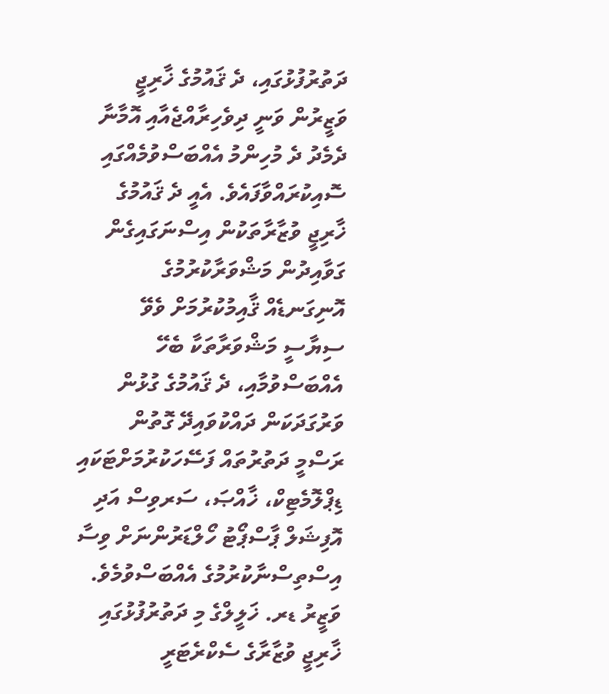ދަތުރުފުޅުގައި، ދެ ޤައުމުގެ ޚާރިޖީ ވަޒީރުން ވަނީ ދިވެހިރާއްޖެއާއި އޮމާނާ ދެމެދު ދެ މުހިންމު އެއްބަސްވުމެއްގައި ސޮއިކުރައްވާފައެވެ. އެއީ ދެ ޤައުމުގެ ޚާރިޖީ ވުޒާރާތަކުން އިސްނަގައިގެން ގަވާއިދުން މަޝްވަރާކުރުމުގެ އޮނިގަނޑެއް ޤާއިމުކުރުމަށް ވެވޭ ސިޔާސީ މަޝްވަރާތަކާ ބެހޭ އެއްބަސްވުމާއި، ދެ ޤައުމުގެ ގުޅުން ވަރުގަދަކަން ދައްކުވައިދޭ ގޮތުން ރަސްމީ ދަތުރުތައް ފަސޭހަކުރުމަށްޓަކައި ޑިޕްލޮމެޓިކް، ޚާއްޞަ، ސަރވިސް އަދި އޮފިޝަލް ޕާސްޕޯޓު ހޯލްޑަރުންނަށް ވިސާ އިސްތިސްނާކުރުމުގެ އެއްބަސްވުމެވެ.
ވަޒީރު ޑރ. ޚަލީލްގެ މި ދަތުރުފުޅުގައި ޚާރިޖީ ވުޒާރާގެ ސެކްރެޓަރީ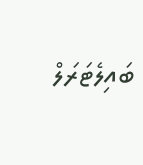ބައިލެޓަރަލް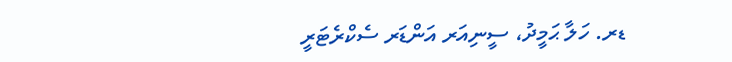ޑރ. ހަލާ ޙަމީދު، ސީނިއަރ އަންޑަރ ސެކްރެޓަރީ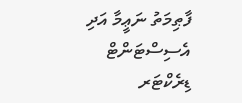ފާޠިމަތު ނަޢީމާ އަދި އެސިސްޓަންޓް ޑިރެކްޓަރ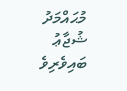މުޙައްމަދު ޝުޖާޢު ބައިވެރިވެ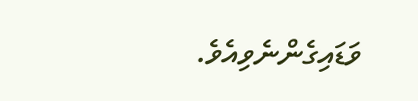ވަޑައިގެންނެވިއެވެ.